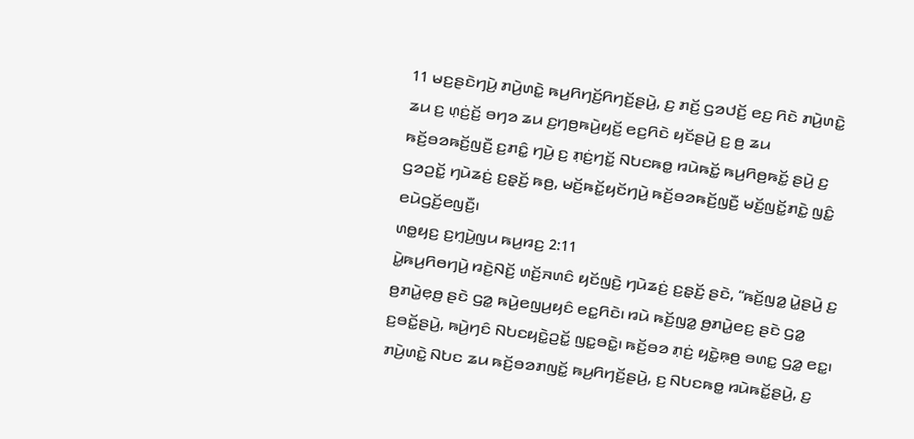11 ꤗꤢ꤬ꤔꤢꤧꤚꤣꤧ꤬ ꤊꤣꤧ꤬ꤛꤢꤧ꤭ ꤒꤣ꤬ꤖꤚꤢꤩ꤬ꤖꤚꤢꤩ꤬ꤔꤣꤧ꤬, ꤢ꤬ ꤊꤢꤩ꤬ ꤞꤤꤓꤢꤩ꤬ ꤕꤢ꤬ ꤖꤢꤧ ꤊꤣꤧ꤬ꤛꤢꤧ꤭ ꤘꤣ ꤢ꤬ ꤛ꤫ꤢꤦ꤬ꤢꤩ꤬ ꤋꤚꤤ ꤘꤣ ꤢ꤬ꤚꤥ꤬ꤒꤣꤧ꤬ꤟꤢꤩ꤬ ꤕꤢ꤬ꤖꤢꤧ ꤟꤢꤩꤔꤣꤧ꤬ ꤢ꤬ ꤥ꤬ ꤘꤣ ꤒꤢꤩ꤬ꤋꤤꤒꤢꤩ꤬ꤜꤢꤪ꤬ ꤢ꤬ꤊꤢꤨ꤭ ꤚꤣꤧ꤬ ꤢ꤬ ꤊ꤫ꤢꤦ꤬ꤚꤢꤩ꤭ ꤡꤝꤢꤒꤥ꤭ ꤙꤣꤧꤒꤢꤩ꤭ ꤒꤣ꤬ꤖꤥ꤬ꤒꤢꤩ꤭ ꤔꤣꤧ꤬ ꤢ꤬ ꤞꤤꤑꤢꤩ꤭ ꤚꤣꤧꤘꤢꤦ꤬ ꤢ꤬ꤔ꤫ꤢꤩ꤬ ꤒꤥ꤬, ꤗꤢꤩ꤬ꤒꤢꤩ꤭ꤟꤢꤩꤚꤣꤧ꤬ ꤒꤢꤩ꤬ꤋꤤꤒꤢꤩ꤬ꤜꤢꤪ꤬ ꤗꤢꤩ꤬ꤜꤢꤩ꤭ꤊꤢꤧ꤭ ꤜꤢꤨ꤭ ꤕꤣꤧꤞꤢꤩ꤬ꤕꤜꤢꤪ꤬꤯
ꤛꤥ꤭ꤟꤢ꤬ ꤢ꤬ꤚ꤫ꤣꤧ꤬ꤜꤣ ꤒꤣ꤬ꤙꤢ꤬ 2:11
ꤣꤧ꤭ꤒꤣ꤬ꤖꤥꤚꤣꤧ꤬ ꤙꤢꤧ꤬ꤡꤢꤩ꤬ ꤛꤢꤩ꤬ꤏꤛꤢꤨ ꤟꤢꤩꤜꤢꤧ꤬ ꤚꤣꤧꤘꤢꤦ꤬ ꤢ꤬ꤔ꤫ꤢꤩ꤬ ꤔꤢꤧ, “ꤒꤢꤩ꤬ꤜꤤ꤭ ꤣꤧ꤭ꤔꤣꤧ꤬ ꤢ꤬ ꤥ꤬ꤊꤣꤧ꤭ꤕ꤫ꤥ꤬ ꤔꤢꤧ ꤞꤤ꤭ ꤒꤣꤧ꤬ꤕꤜꤣ꤬ꤟꤢꤨ ꤕꤢ꤭ꤖꤢꤧ꤯ ꤙꤣꤧ ꤒꤢꤩ꤬ꤜꤤ꤭ ꤥ꤬ꤊꤣꤧ꤭ꤕꤢ꤬ ꤔꤢꤧ ꤞꤤ꤭ ꤢ꤬ꤋꤢꤩ꤭ꤔꤣꤧ꤬, ꤒꤣꤧ꤬ꤚꤢꤨ ꤡꤝꤢꤟꤢꤧ꤭ꤑꤢꤩ꤭ ꤜꤢ꤭ꤋꤢꤧ꤭꤯ ꤒꤢꤩ꤬ꤋꤤ ꤊ꤫ꤢꤦ꤬ ꤟꤢꤧ꤭ꤒ꤫ꤥ꤬ ꤋꤛꤢ꤭ ꤞꤤ꤭ ꤕꤢ꤭꤯ ꤊꤣꤧ꤬ꤛꤢꤧ꤭ ꤡꤝꤢ ꤘꤣ ꤒꤢꤩ꤬ꤋꤤꤊꤜꤢꤩ꤭ ꤒꤣ꤬ꤖꤚꤢꤩ꤬ꤔꤣꤧ꤬, ꤢ꤬ ꤡꤝꤢꤒꤥ꤭ ꤙꤣꤧꤒꤢꤩ꤭ꤔꤣꤧ꤬, ꤢ꤬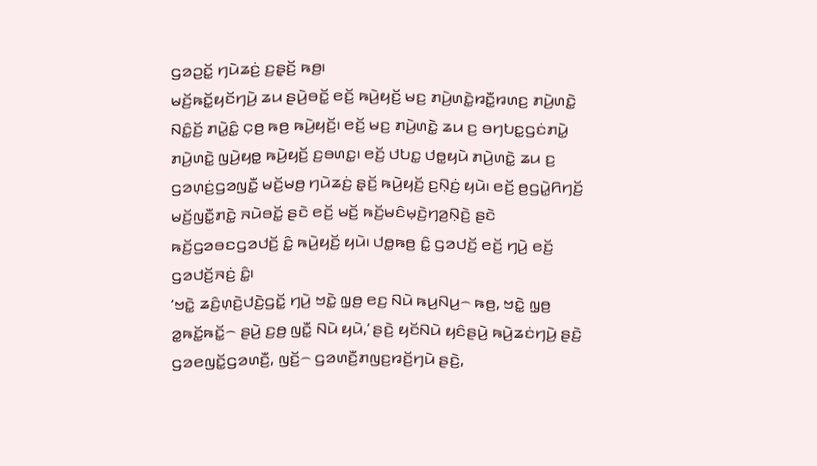ꤞꤤꤑꤢꤩ꤭ ꤚꤣꤧꤘꤢꤦ꤬ ꤢ꤬ꤔ꤫ꤢꤩ꤬ ꤒꤥ꤬꤯
ꤗꤢꤩ꤬ꤒꤢꤩ꤭ꤟꤢꤩꤚꤣꤧ꤬ ꤘꤣ ꤔꤣꤧ꤬ꤋꤢꤩ꤭ ꤕꤢꤩ꤬ ꤒꤣꤧ꤬ꤟꤢꤩ꤬ ꤗꤢ꤬ ꤊꤣꤧ꤬ꤛꤢꤧ꤭ꤙꤢꤪ꤭ꤙꤛꤢ꤬ ꤊꤣꤧ꤬ꤛꤢꤧ꤭ ꤡꤢꤨ꤭ꤢꤩ꤬ ꤊꤣꤧ꤭ꤢꤨ꤭ ꤍ꤫ꤥ꤬ ꤒꤥ꤬ ꤒꤣꤧ꤬ꤟꤢꤩ꤬꤯ ꤕꤢꤩ꤬ ꤗꤢ꤬ ꤊꤣꤧ꤬ꤛꤢꤧ꤭ ꤘꤣ ꤢ꤬ ꤋꤚꤝꤢ꤭ꤞꤢꤦꤊꤣꤧ꤭ ꤊꤣꤧ꤬ꤛꤢꤧ꤭ ꤜꤣꤧ꤬ꤟꤥ꤭ ꤒꤣꤧ꤬ꤟꤢꤩ꤬ ꤢ꤬ꤋꤛꤢ꤭꤯ ꤕꤢꤩ꤬ ꤓꤝꤢ꤭ ꤓꤥ꤭ꤟꤣꤧ ꤊꤣꤧ꤬ꤛꤢꤧ꤭ ꤘꤣ ꤢ꤬ ꤞꤤꤛ꤫ꤢꤦ꤬ꤞꤤꤜꤢꤪ꤭ ꤗꤢꤩ꤬ꤗꤥ꤬ ꤚꤣꤧꤘꤢꤦ꤬ ꤔ꤫ꤢꤩ꤬ ꤒꤣꤧ꤬ꤟꤢꤩ꤬ ꤢ꤬ꤡ꤫ꤢꤦ꤬ ꤟꤣꤧ꤯ ꤕꤢꤩ꤬ ꤥ꤬ꤞꤣꤧ꤭ꤖꤚꤢꤩ꤬ ꤗꤢꤩ꤬ꤜꤢꤪ꤭ꤊꤢꤧ꤭ ꤏꤣꤧꤋꤢꤩ꤭ ꤔꤢꤧ ꤕꤢꤩ꤬ ꤗꤢꤩ꤬ ꤒꤢꤩ꤬ꤗꤢꤨꤗ꤫ꤢꤧ꤬ꤚꤤ꤬ꤡ꤫ꤢꤧ꤬ ꤔꤢꤧ ꤒꤢꤩ꤬ꤞꤤꤋꤢꤞꤤꤓꤢꤩ꤬ ꤢꤨ꤭ ꤒꤣꤧ꤬ꤟꤢꤩ꤬ ꤟꤣꤧ꤯ ꤓꤥ꤭ꤒꤥ꤬ ꤢꤨ꤭ ꤞꤤꤓꤢꤩ꤬ ꤕꤢꤩ꤬ ꤚꤣꤧ꤬ ꤕꤢꤩ꤬ ꤞꤤꤓꤢꤩ꤬ꤏꤢꤦ꤬ ꤢꤨ꤭꤯
‘ꤠꤢꤧ꤭ ꤘꤢꤨ꤬ꤛ꤫ꤢꤧ꤬ꤓꤢꤧ꤬ꤞꤢꤩ꤭ ꤚꤣꤧ꤬ ꤠꤢꤧ꤭ ꤜ꤫ꤥ꤬ ꤕꤢ꤬ ꤡꤣꤧ ꤒꤣ꤬ꤡꤣ꤬꤮ ꤒꤥ꤬, ꤠꤢꤧ꤭ ꤜ꤫ꤥ꤬ ꤤ꤭ꤒꤢꤩ꤭ꤒꤢꤩ꤭꤮ ꤔꤣꤧ꤬ ꤢ꤬ꤥ꤬ ꤜꤢꤪ꤭ ꤡꤣꤧ ꤟꤣꤧ,’ ꤔꤢꤧ꤬ ꤟꤢꤩꤡꤣꤧ ꤟꤢꤨꤔꤣꤧ꤬ ꤒꤣꤧ꤬ꤘꤢꤦꤚꤣꤧ꤬ ꤔꤢꤧ꤬ ꤞꤤꤕꤜꤢꤩ꤭ꤞꤤꤛꤢꤪ꤬, ꤜꤢꤩ꤬꤮ ꤞꤤꤛꤢꤪ꤬ꤊꤜꤢ꤬ꤙꤢꤩ꤬ꤚꤣꤧ ꤔꤢꤧ꤬,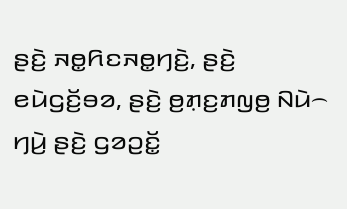ꤔꤢꤧ꤬ ꤏꤥ꤭ꤖꤢꤏꤥ꤭ꤚꤢꤧ꤬, ꤔꤢꤧ꤬ ꤕꤣꤧꤞꤢꤩ꤬ꤋꤤ, ꤔꤢꤧ꤬ ꤥ꤬ꤊ꤫ꤢ꤬ꤊꤜꤥ꤬ ꤡꤣꤧ꤮ ꤚꤣꤧ꤬ ꤔꤢꤧ꤬ ꤞꤤꤑꤢꤩ꤭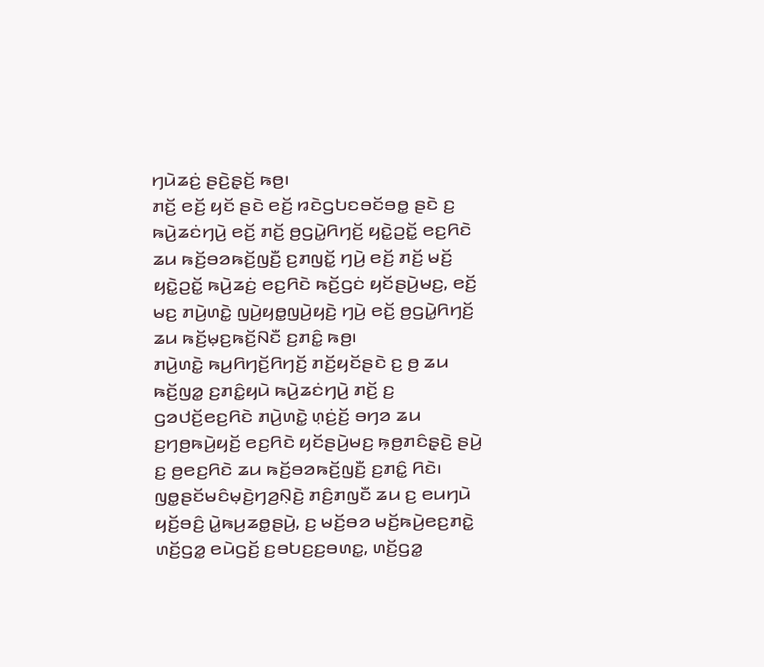ꤚꤣꤧꤘꤢꤦ꤬ ꤔꤢꤧ꤬ꤔ꤫ꤢꤩ꤬ ꤒꤥ꤬꤯
ꤊꤢꤩ꤬ ꤕꤢꤩ꤬ ꤟꤢꤩ ꤔꤢꤧ ꤕꤢꤩ꤬ ꤙꤢꤧꤞꤝꤢꤋꤢꤩꤋꤥ꤭ ꤔꤢꤧ ꤢ꤬ ꤒꤣꤧ꤬ꤘꤢꤦꤚꤣꤧ꤬ ꤕꤢꤩ꤬ ꤊꤢꤩ꤬ ꤥ꤬ꤞꤣꤧ꤭ꤖꤚꤢꤩ꤬ ꤟꤢꤧ꤭ꤑꤢꤩ꤭ ꤕꤢ꤬ꤖꤢꤧ ꤘꤣ ꤒꤢꤩ꤬ꤋꤤꤒꤢꤩ꤬ꤜꤢꤪ꤬ ꤢ꤬ꤊꤜꤢꤩ꤭ ꤚꤣꤧ꤬ ꤕꤢꤩ꤬ ꤊꤢꤩ꤬ ꤗꤢꤩ꤬ ꤟꤢꤧ꤭ꤑꤢꤩ꤭ ꤒꤣꤧ꤬ꤘꤢꤦ꤬ ꤕꤢ꤬ꤖꤢꤧ ꤒꤢꤩ꤬ꤞꤢꤦ ꤟꤢꤩꤔꤣꤧ꤬ꤗꤢ꤬, ꤕꤢꤩ꤬ ꤗꤢ꤬ ꤊꤣꤧ꤬ꤛꤢꤧ꤭ ꤜꤣꤧ꤬ꤟꤥ꤭ꤜꤣꤧ꤬ꤟꤢꤧ꤬ ꤚꤣꤧ꤬ ꤕꤢꤩ꤬ ꤥ꤬ꤞꤣꤧ꤭ꤖꤚꤢꤩ꤬ ꤘꤣ ꤒꤢꤩ꤬ꤗ꤫ꤢ꤬ꤒꤢꤩ꤬ꤡꤢꤪ ꤢ꤬ꤊꤢꤨ꤭ ꤒꤥ꤬꤯
ꤊꤣꤧ꤬ꤛꤢꤧ꤭ ꤒꤣ꤬ꤖꤚꤢꤩ꤬ꤖꤚꤢꤩ꤬ ꤊꤢꤩ꤬ꤟꤢꤩꤔꤢꤧ ꤢ꤬ ꤥ꤬ ꤘꤣ ꤒꤢꤩ꤬ꤜꤤ꤭ ꤢ꤬ꤊꤢꤨ꤭ꤟꤣꤧ ꤒꤣꤧ꤬ꤘꤢꤦꤚꤣꤧ꤬ ꤊꤢꤩ꤬ ꤢ꤬ ꤞꤤꤓꤢꤩ꤬ꤕꤢ꤬ꤖꤢꤧ ꤊꤣꤧ꤬ꤛꤢꤧ꤭ ꤛ꤫ꤢꤦ꤬ꤢꤩ꤬ ꤋꤚꤤ ꤘꤣ ꤢ꤬ꤚꤥ꤬ꤒꤣꤧ꤬ꤟꤢꤩ꤬ ꤕꤢ꤬ꤖꤢꤧ ꤟꤢꤩꤔꤣꤧ꤬ꤗꤢ꤬ ꤒ꤫ꤥ꤬ꤊꤢꤨꤔ꤫ꤢꤧ꤬ ꤔꤣꤧ꤬ ꤢ꤬ ꤥ꤬ꤕꤢ꤬ꤖꤢꤧ ꤘꤣ ꤒꤢꤩ꤬ꤋꤤꤒꤢꤩ꤬ꤜꤢꤪ꤬ ꤢ꤬ꤊꤢꤨ꤭ ꤖꤢꤧ꤯
ꤜꤥ꤭ꤔꤢꤩꤗꤢꤨꤗ꤫ꤢꤧ꤬ꤚꤤ꤬ꤡ꤫ꤢꤧ꤬ ꤊꤢꤨ꤬ꤊꤜꤢꤪ ꤘꤣ ꤢ꤬ ꤕꤣꤚꤣꤧ ꤟꤢꤩ꤬ꤋꤢꤨ꤬ ꤣꤧ꤭ꤒꤣ꤬ꤘꤥ꤭ꤔꤣꤧ꤬, ꤢ꤬ ꤗꤢꤩ꤬ꤋꤤ ꤗꤢꤩ꤬ꤒꤣꤧ꤬ꤕꤢ꤬ꤊꤢꤧ꤭ ꤛꤢꤩ꤬ꤞꤤ꤭ ꤕꤣꤧꤞꤢꤩ꤬ ꤢ꤬ꤋꤝꤢ꤬ꤢ꤬ꤋꤛꤢ꤭, ꤛꤢꤩ꤬ꤞꤤ꤭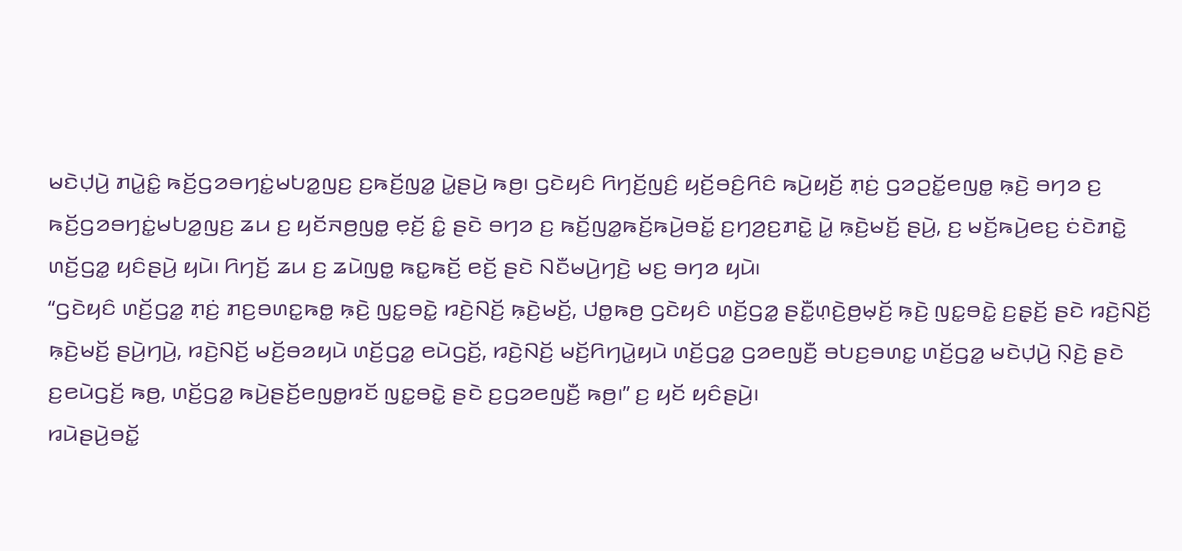ꤗꤢꤧꤓ꤫ꤣꤧ꤬ ꤊꤣꤧ꤭ꤢꤨ꤭ ꤒꤢꤩ꤬ꤞꤤꤋꤚꤢꤦ꤭ꤗꤝꤤ꤭ꤜꤢ꤬ ꤢ꤬ꤒꤢꤩ꤬ꤜꤤ꤭ ꤣꤧ꤭ꤔꤣꤧ꤬ ꤒꤥ꤬꤯ ꤞꤢꤧꤟꤢꤨ ꤖꤚꤢꤩ꤬ꤜꤢꤨ꤬ ꤟꤢꤩ꤬ꤋꤢꤨ꤬ꤖꤢꤨ ꤒꤣꤧ꤬ꤟꤢꤩ꤬ ꤊ꤫ꤢꤦ꤬ ꤞꤤꤑꤢꤩ꤭ꤕꤜꤥ꤭ ꤒ꤫ꤢꤧ꤬ ꤋꤚꤤ ꤢ꤬ ꤒꤢꤩ꤬ꤞꤤꤋꤚꤢꤦ꤭ꤗꤝꤤ꤭ꤜꤢ꤬ ꤘꤣ ꤢ꤬ ꤟꤢꤩꤏꤥ꤬ꤜꤥ꤭ ꤕ꤫ꤢꤩ꤬ ꤢꤨ꤭ ꤔꤢꤧ ꤋꤚꤤ ꤢ꤬ ꤒꤢꤩ꤬ꤜꤤ꤭ꤒꤢꤩ꤬ꤒꤣꤧ꤬ꤋꤢꤩ꤭ ꤢ꤬ꤚꤤ꤬ꤢ꤬ꤊꤢꤧ꤭ ꤣꤧ꤭ ꤒ꤫ꤢꤧ꤬ꤗꤢꤩ꤬ ꤔꤣꤧ꤬, ꤢ꤬ ꤗꤢꤩ꤬ꤒꤣꤧ꤬ꤕꤢ꤬ ꤢꤦꤢꤧꤊꤢꤧ꤭ ꤛꤢꤩ꤬ꤞꤤ꤭ ꤟꤢꤨꤔꤣꤧ꤬ ꤟꤣꤧ꤯ ꤖꤚꤢꤩ꤬ ꤘꤣ ꤢ꤬ ꤘꤣꤧꤜꤥ꤭ ꤒꤢ꤭ꤒꤢꤩ꤬ ꤕꤢꤩ꤬ ꤔꤢꤧ ꤡꤢꤪꤗꤣꤧ꤬ꤚꤢꤧ꤬ ꤗꤢ꤬ ꤋꤚꤤ ꤟꤣꤧ꤯
“ꤞꤢꤧꤟꤢꤨ ꤛꤢꤩ꤬ꤞꤤ꤭ ꤊ꤫ꤢꤦ꤬ ꤊꤢ꤬ꤋꤛꤢ꤭ꤒꤥ꤭ ꤒ꤫ꤢꤧ꤬ ꤜꤢ꤭ꤋꤢꤧ꤭ ꤙꤢꤧ꤬ꤡꤢꤩ꤬ ꤒ꤫ꤢꤧ꤬ꤗꤢꤩ꤬, ꤓꤥ꤭ꤒꤥ꤬ ꤞꤢꤧꤟꤢꤨ ꤛꤢꤩ꤬ꤞꤤ꤭ ꤔꤢꤪ꤭ꤛ꤫ꤢꤧ꤬ꤥ꤬ꤗ꤫ꤢꤩ꤬ ꤒ꤫ꤢꤧ꤬ ꤜꤢ꤭ꤋꤢꤧ꤭ ꤢ꤬ꤔ꤫ꤢꤩ꤬ ꤔꤢꤧ ꤙꤢꤧ꤬ꤡꤢꤩ꤬ ꤒ꤫ꤢꤧ꤬ꤗꤢꤩ꤬ ꤔꤣꤧ꤬ꤚꤣꤧ꤬, ꤙꤢꤧ꤬ꤡꤢꤩ꤬ ꤗꤢꤩ꤬ꤋꤤꤟꤣꤧ ꤛꤢꤩ꤬ꤞꤤ꤭ ꤕꤣꤧꤞꤢꤩ꤬, ꤙꤢꤧ꤬ꤡꤢꤩ꤬ ꤗꤢꤩ꤬ꤖꤚꤣꤧ꤭ꤟꤣꤧ ꤛꤢꤩ꤬ꤞꤤ꤭ ꤞꤤꤕꤜꤢꤪ꤬ ꤋꤝꤢ꤬ꤋꤛꤢ꤭ ꤛꤢꤩ꤬ꤞꤤ꤭ ꤗꤢꤧꤓ꤫ꤣꤧ꤬ ꤡ꤫ꤢꤧ꤬ ꤔꤢꤧ ꤢ꤬ꤕꤣꤧꤞꤢꤩ꤬ ꤒꤥ꤬, ꤛꤢꤩ꤬ꤞꤤ꤭ ꤒꤣꤧ꤬ꤔꤢꤩ꤬ꤕꤜꤥ꤭ꤙꤢꤩ ꤜꤢ꤭ꤋꤢꤧ꤭ ꤔꤢꤧ ꤢ꤬ꤞꤤꤕꤜꤢꤪ꤬ ꤒꤥ꤬꤯” ꤢ꤬ ꤟꤢꤩ ꤟꤢꤨꤔꤣꤧ꤬꤯
ꤙꤣꤧꤔꤣꤧ꤬ꤋꤢꤩ꤭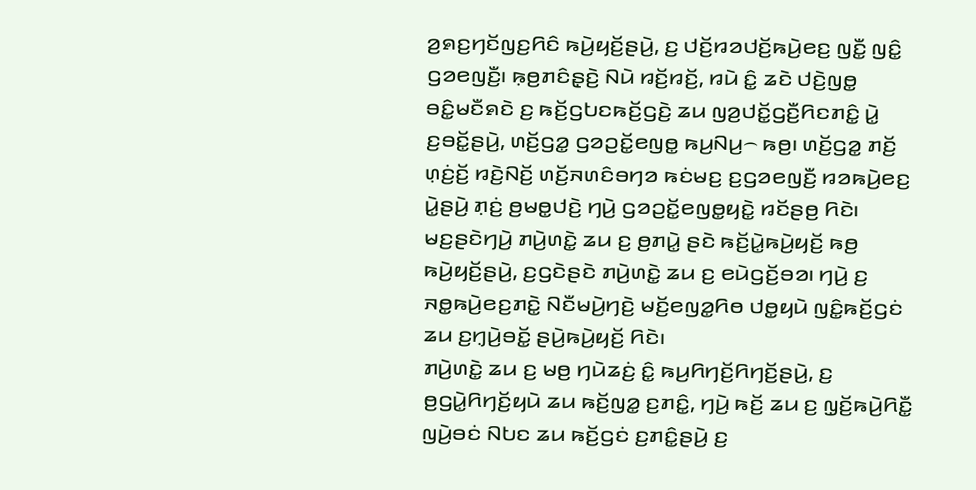ꤤ꤬ꤎꤢ꤬ꤚꤢꤩꤜꤢ꤬ꤖꤢꤨ ꤒꤣꤧ꤬ꤟꤢꤩ꤬ꤔꤣꤧ꤬, ꤢ꤬ ꤓꤢꤩ꤬ꤙꤤꤓꤢꤩ꤬ꤒꤣꤧ꤬ꤕꤢ꤬ ꤜꤢꤪ꤭ ꤜꤢꤨ꤭ ꤞꤤꤕꤜꤢꤪ꤬꤯ ꤒ꤫ꤥ꤬ꤊꤢꤨꤔ꤫ꤢꤧ꤬ ꤡꤣꤧ ꤙꤢꤩ꤬ꤙꤢꤩ꤬, ꤙꤣꤧ ꤢꤨ꤭ ꤘꤢꤧ ꤓꤢꤧ꤬ꤜꤥ꤭ ꤋꤢꤨ꤭ꤗꤢꤪꤎꤢꤧ ꤢ꤬ ꤒꤢꤩ꤬ꤞꤝꤢꤒꤢꤩ꤬ꤞꤢꤧ꤬ ꤘꤣ ꤜꤤ꤬ꤓꤢꤩ꤭ꤞꤢꤪ꤬ꤖꤢꤊꤢꤨ꤭ ꤣꤧ꤭ ꤢ꤬ꤋꤢꤩ꤭ꤔꤣꤧ꤬, ꤛꤢꤩ꤬ꤞꤤ꤭ ꤞꤤꤑꤢꤩ꤭ꤕꤜꤥ꤭ ꤒꤣ꤬ꤡꤣ꤬꤮ ꤒꤥ꤬꤯ ꤛꤢꤩ꤬ꤞꤤ꤭ ꤊꤢꤩ꤬ ꤛ꤫ꤢꤦ꤬ꤢꤩ꤬ ꤙꤢꤧ꤬ꤡꤢꤩ꤬ ꤛꤢꤩ꤬ꤏꤛꤢꤨꤋꤚꤤ ꤒꤢꤦꤗꤢ꤬ ꤢ꤬ꤞꤤꤕꤜꤢꤪ꤬ ꤙꤤꤒꤣꤧ꤬ꤕꤢ꤬ ꤣꤧ꤭ꤔꤣꤧ꤬ ꤊ꤫ꤢꤦ꤬ ꤥ꤬ꤗꤥ꤭ꤓꤢꤧ꤬ ꤚꤣꤧ꤬ ꤞꤤꤑꤢꤩ꤭ꤕꤜꤥ꤭ꤟꤢꤧ꤭ ꤙꤢꤩꤔꤥ꤬ ꤖꤢꤧ꤯
ꤗꤢ꤬ꤔꤢꤧꤚꤣꤧ꤬ ꤊꤣꤧ꤬ꤛꤢꤧ꤭ ꤘꤣ ꤢ꤬ ꤥ꤬ꤊꤣꤧ꤭ ꤔꤢꤧ ꤒꤢꤩ꤬ꤣꤧ꤭ꤒꤣꤧ꤬ꤟꤢꤩ꤬ ꤒꤥ꤬ ꤒꤣꤧ꤬ꤟꤢꤩ꤬ꤔꤣꤧ꤬, ꤢ꤬ꤞꤢꤧꤔꤢꤧ ꤊꤣꤧ꤬ꤛꤢꤧ꤭ ꤘꤣ ꤢ꤬ ꤕꤣꤧꤞꤢꤩ꤬ꤋꤤ꤯ ꤚꤣꤧ꤬ ꤢ꤬ ꤏꤥ꤭ꤒꤣꤧ꤬ꤕꤢ꤬ꤊꤢꤧ꤭ ꤡꤢꤪꤗꤣꤧ꤬ꤚꤢꤧ꤬ ꤗꤢꤩ꤬ꤕꤜꤤ꤭ꤖꤥ ꤓꤥ꤭ꤟꤣꤧ ꤜꤢꤨ꤭ꤒꤢꤩ꤬ꤞꤢꤦ ꤘꤣ ꤢ꤬ꤚ꤫ꤣꤧ꤬ꤋꤢꤩ꤭ ꤔꤣꤧ꤬ꤒꤣꤧ꤬ꤟꤢꤩ꤬ ꤖꤢꤧ꤯
ꤊꤣꤧ꤬ꤛꤢꤧ꤭ ꤘꤣ ꤢ꤬ ꤗꤥ꤬ ꤚꤣꤧꤘꤢꤦ꤬ ꤢꤨ꤭ ꤒꤣ꤬ꤖꤚꤢꤩ꤬ꤖꤚꤢꤩ꤬ꤔꤣꤧ꤬, ꤢ꤬ ꤥ꤬ꤞꤣꤧ꤭ꤖꤚꤢꤩ꤬ꤟꤣꤧ ꤘꤣ ꤒꤢꤩ꤬ꤜꤤ꤭ ꤢ꤬ꤊꤢꤨ꤭, ꤚꤣꤧ꤬ ꤒꤢꤩ꤬ ꤘꤣ ꤢ꤬ ꤜ꤫ꤢꤩ꤬ꤒꤣꤧ꤬ꤖꤢꤪ꤭ ꤜꤣꤧ꤬ꤋꤢꤦ ꤡꤝꤢ ꤘꤣ ꤒꤢꤩ꤬ꤞꤢꤦ ꤢ꤬ꤊꤢꤨ꤭ꤔꤣꤧ꤬ ꤢ꤬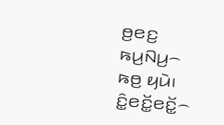ꤥ꤬ꤕꤢ꤬ ꤒꤣ꤬ꤡꤣ꤬꤮ ꤒꤥ꤬ ꤟꤣꤧ꤯
ꤢꤨ꤭ꤕꤢꤩ꤭ꤕꤢꤩ꤭꤮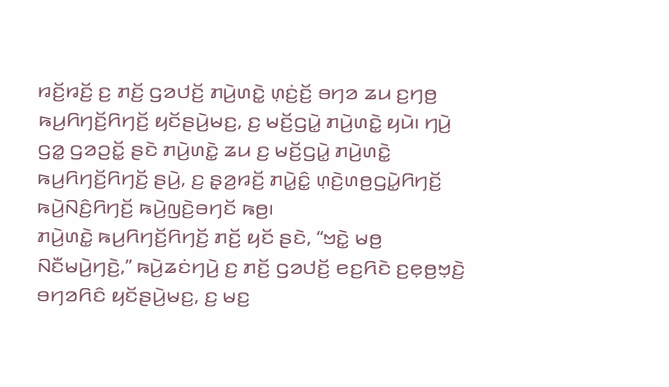ꤙꤢꤩ꤬ꤙꤢꤩ꤬ ꤢ꤬ ꤊꤢꤩ꤬ ꤞꤤꤓꤢꤩ꤬ ꤊꤣꤧ꤬ꤛꤢꤧ꤭ ꤛ꤫ꤢꤦ꤬ꤢꤩ꤬ ꤋꤚꤤ ꤘꤣ ꤢ꤬ꤚꤥ꤬ ꤒꤣ꤬ꤖꤚꤢꤩ꤬ꤖꤚꤢꤩ꤬ ꤟꤢꤩꤔꤣꤧ꤬ꤗꤢ꤬, ꤢ꤬ ꤗꤢꤩ꤬ꤞꤣꤧ꤭ ꤊꤣꤧ꤬ꤛꤢꤧ꤭ ꤟꤣꤧ꤯ ꤚꤣꤧ꤬ ꤞꤤ꤭ ꤞꤤꤑꤢꤩ꤭ ꤔꤢꤧ ꤊꤣꤧ꤬ꤛꤢꤧ꤭ ꤘꤣ ꤢ꤬ ꤗꤢꤩ꤬ꤞꤣꤧ꤭ ꤊꤣꤧ꤬ꤛꤢꤧ꤭ ꤒꤣ꤬ꤖꤚꤢꤩ꤬ꤖꤚꤢꤩ꤬ ꤔꤣꤧ꤬, ꤢ꤬ ꤔ꤫ꤤ꤬ꤙꤢꤩ꤬ ꤊꤣꤧ꤭ꤢꤨ꤭ ꤛ꤫ꤢꤧ꤬ꤛꤥ꤬ꤞꤣꤧ꤭ꤖꤚꤢꤩ꤬ ꤒꤣꤧ꤬ꤡꤢꤨ꤬ꤖꤚꤢꤩ꤬ ꤒꤣꤧ꤬ꤜꤢꤧ꤬ꤋꤚꤢꤩ ꤒꤥ꤬꤯
ꤊꤣꤧ꤬ꤛꤢꤧ꤭ ꤒꤣ꤬ꤖꤚꤢꤩ꤬ꤖꤚꤢꤩ꤬ ꤊꤢꤩ꤬ ꤟꤢꤩ ꤔꤢꤧ, “ꤠꤢꤧ꤭ ꤗꤥ꤬ ꤡꤢꤪꤗꤣꤧ꤬ꤚꤢꤧ꤬,” ꤒꤣꤧ꤬ꤘꤢꤦꤚꤣꤧ꤬ ꤢ꤬ ꤊꤢꤩ꤬ ꤞꤤꤓꤢꤩ꤬ ꤕꤢ꤬ꤖꤢꤧ ꤢ꤬ꤕ꤫ꤥ꤬ꤠ꤫ꤢꤧ꤬ ꤋꤚꤤꤖꤢꤨ ꤟꤢꤩꤔꤣꤧ꤬ꤗꤢ꤬, ꤢ꤬ ꤗꤢ꤬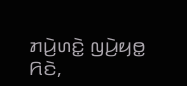ꤊꤣꤧ꤬ꤛꤢꤧ꤭ ꤜꤣꤧ꤬ꤟꤥ꤭ ꤖꤢꤧ,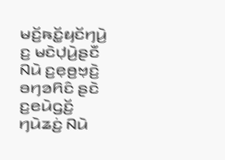ꤗꤢꤩ꤬ꤒꤢꤩ꤭ꤟꤢꤩꤚꤣꤧ꤬ ꤢ꤬ ꤗꤢꤧꤓ꤫ꤣꤧ꤬ꤔꤢꤪ ꤡꤣꤧ ꤢ꤬ꤕ꤫ꤥ꤬ꤠ꤫ꤢꤧ꤬ ꤋꤚꤤꤖꤢꤨ ꤔꤢꤧ ꤢ꤬ꤕꤣꤧꤞꤢꤩ꤬ ꤚꤣꤧꤘꤢꤦ꤬ ꤡꤣꤧ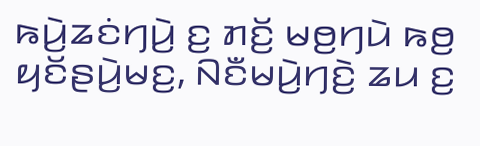ꤒꤣꤧ꤬ꤘꤢꤦꤚꤣꤧ꤬ ꤢ꤬ ꤊꤢꤩ꤬ ꤗꤥ꤬ꤚꤣꤧ ꤒꤥ꤬ ꤟꤢꤩꤔꤣꤧ꤬ꤗꤢ꤬, ꤡꤢꤪꤗꤣꤧ꤬ꤚꤢꤧ꤬ ꤘꤣ ꤢ꤬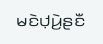ꤗꤢꤧꤓ꤫ꤣꤧ꤬ꤔꤢꤪ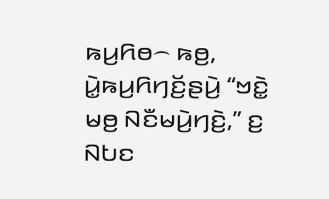ꤒꤣ꤬ꤖꤥ꤮ ꤒꤥ꤬, ꤣꤧ꤭ꤒꤣ꤬ꤖꤚꤢꤩ꤬ꤔꤣꤧ꤬ “ꤠꤢꤧ꤭ ꤗꤥ꤬ ꤡꤢꤪꤗꤣꤧ꤬ꤚꤢꤧ꤬,” ꤢ꤬ ꤡꤝꤢ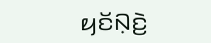ꤟꤢꤩꤡ꤫ꤢꤧ꤬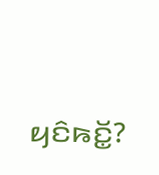ꤟꤢꤨꤒꤢꤩ꤭?